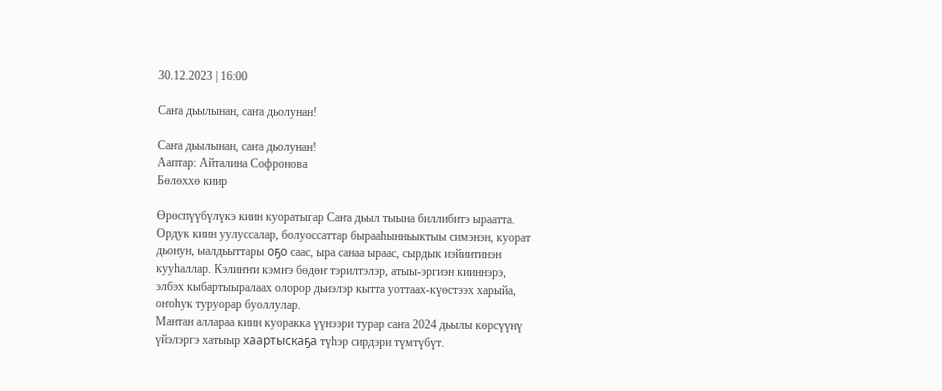30.12.2023 | 16:00

Саҥа дьылынан, саҥа дьолунан!

Саҥа дьылынан, саҥа дьолунан!
Ааптар: Айталина Софронова
Бөлөххө киир

Өрөспүүбүлүкэ киин куоратыгар Саҥа дьыл тыына биллибитэ ыраатта. Ордук киин уулуссалар, болуоссаттар бырааһынньыктыы симэнэн, куорат дьонун, ыалдьыттары оҕо саас, ыра санаа ыраас, сырдык иэйиитинэн кууһаллар. Кэлиҥҥи кэмҥэ бөдөҥ тэрилтэлэр, атыы-эргиэн кииннэрэ, элбэх кыбартыыралаах олорор дьиэлэр кытта уоттаах-күөстээх харыйа, оҥоһук туруорар буоллулар.
Мантан аллараа киин куоракка үүнээри турар саҥа 2024 дьылы көрсүүнү үйэлэргэ хатыыр хаартыскаҕа түһэр сирдэри түмтүбүт.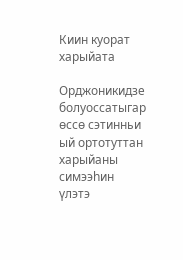Киин куорат харыйата

Орджоникидзе болуоссатыгар өссө сэтинньи ый ортотуттан харыйаны симээһин үлэтэ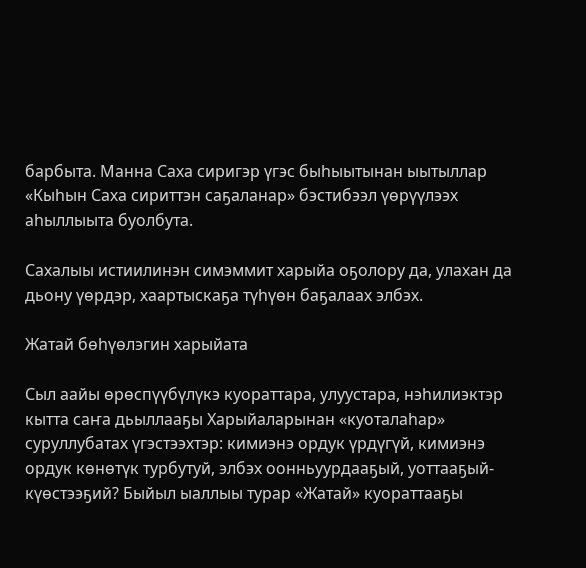барбыта. Манна Саха сиригэр үгэс быһыытынан ыытыллар «Кыһын Саха сириттэн саҕаланар» бэстибээл үөрүүлээх аһыллыыта буолбута.

Сахалыы истиилинэн симэммит харыйа оҕолору да, улахан да дьону үөрдэр, хаартыскаҕа түһүөн баҕалаах элбэх.

Жатай бөһүөлэгин харыйата

Сыл аайы өрөспүүбүлүкэ куораттара, улуустара, нэһилиэктэр кытта саҥа дьыллааҕы Харыйаларынан «куоталаһар» суруллубатах үгэстээхтэр: кимиэнэ ордук үрдүгүй, кимиэнэ ордук көнөтүк турбутуй, элбэх оонньуурдааҕый, уоттааҕый-күөстээҕий? Быйыл ыаллыы турар «Жатай» куораттааҕы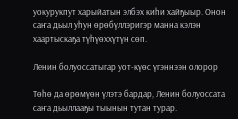уокурукпут харыйатын элбэх киһи хайҕыыр. Онон саҥа дьыл уһун өрөбүллэригэр манна кэлэн хаартыскаҕа түһүөххүтүн сөп.

Ленин болуоссатыгар уот-күөс үгэннээн олорор

Төһө да өрөмүөн үлэтэ бардар, Ленин болуоссата саҥа дьыллааҕы тыынын тутан турар.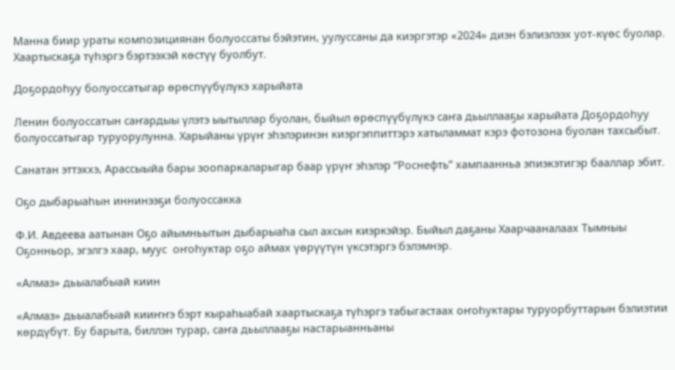Манна биир ураты композициянан болуоссаты бэйэтин, уулуссаны да киэргэтэр «2024» диэн бэлиэлээх уот-күөс буолар. Хаартыскаҕа түһэргэ бэртээхэй көстүү буолбут.

Доҕордоһуу болуоссатыгар өрөспүүбүлүкэ харыйата

Ленин болуоссатын саҥардыы үлэтэ ыытыллар буолан, быйыл өрөспүүбүлүкэ саҥа дьыллааҕы харыйата Доҕордоһуу болуоссатыгар туруорулунна. Харыйаны үрүҥ эһэлэринэн киэргэппиттэрэ хатыламмат кэрэ фотозона буолан тахсыбыт.

Санатан эттэххэ, Арассыыйа бары зоопаркаларыгар баар үрүҥ эһэлэр “Роснефть” хампаанньа эпиэкэтигэр бааллар эбит.

Оҕо дыбарыаһын иннинээҕи болуоссакка

Ф.И. Авдеева аатынан Оҕо айымньытын дыбарыаһа сыл ахсын киэркэйэр. Быйыл даҕаны Хаарчааналаах Тымныы Оҕонньор, эгэлгэ хаар, муус  оҥоһуктар оҕо аймах үөрүүтүн үксэтэргэ бэлэмнэр.

«Алмаз» дьыалабыай киин

«Алмаз» дьыалабыай кииҥҥэ бэрт кыраһыабай хаартыскаҕа түһэргэ табыгастаах оҥоһуктары туруорбуттарын бэлиэтии көрдүбүт. Бу барыта, биллэн турар, саҥа дьыллааҕы настарыанньаны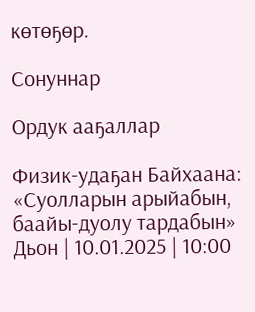көтөҕөр.

Сонуннар

Ордук ааҕаллар

Физик-удаҕан Байхаана: «Суолларын арыйабын, баайы-дуолу тардабын»
Дьон | 10.01.2025 | 10:00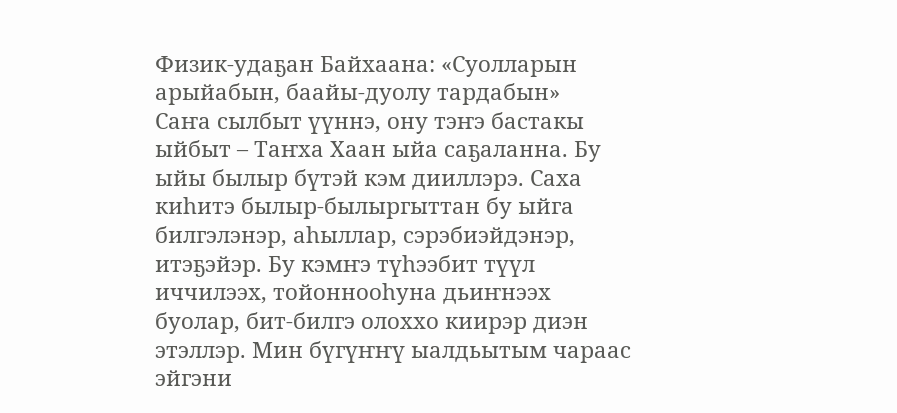Физик-удаҕан Байхаана: «Суолларын арыйабын, баайы-дуолу тардабын»
Саҥа сылбыт үүннэ, ону тэҥэ бастакы ыйбыт – Таҥха Хаан ыйа саҕаланна. Бу ыйы былыр бүтэй кэм дииллэрэ. Саха киһитэ былыр-былыргыттан бу ыйга билгэлэнэр, аһыллар, сэрэбиэйдэнэр, итэҕэйэр. Бу кэмҥэ түһээбит түүл иччилээх, тойоннооһуна дьиҥнээх буолар, бит-билгэ олоххо киирэр диэн этэллэр. Мин бүгүҥҥү ыалдьытым чараас эйгэни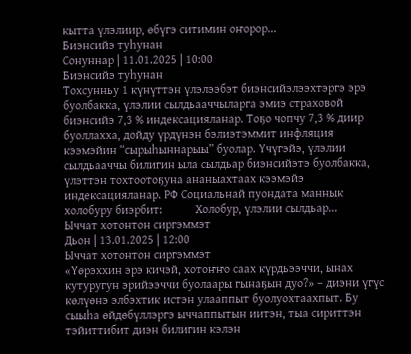кытта үлэлиир, өбүгэ ситимин оҥорор...
Биэнсийэ туһунан
Сонуннар | 11.01.2025 | 10:00
Биэнсийэ туһунан
Тохсунньу 1 күнүттэн үлэлээбэт биэнсийэлээхтэргэ эрэ буолбакка, үлэлии сылдьааччыларга эмиэ страховой биэнсийэ 7,3 % индексацияланар. Тоҕо чопчу 7,3 % диир буоллахха, дойду үрдүнэн бэлиэтэммит инфляция кээмэйин “сырыһыннарыы” буолар. Үчүгэйэ, үлэлии сылдьааччы билигин ыла сылдьар биэнсийэтэ буолбакка, үлэттэн тохтоотоҕуна ананыахтаах кээмэйэ индексацияланар. РФ Социальнай пуондата маннык холобуру биэрбит:           Холобур, үлэлии сылдьар...
Ыччат хотонтон сиргэммэт
Дьон | 13.01.2025 | 12:00
Ыччат хотонтон сиргэммэт
«Үөрэххин эрэ кичэй, хотоҥҥо саах күрдьээччи, ынах кутуругун эрийээччи буолаары гынаҕын дуо?» – диэни үгүс көлүөнэ элбэхтик истэн улааппыт буолуохтаахпыт. Бу сыыһа өйдөбүллэргэ ыччаппытын иитэн, тыа сириттэн тэйиттибит диэн билигин кэлэн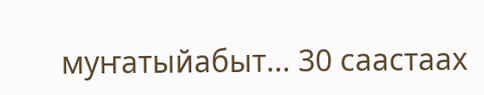муҥатыйабыт... 30 саастаах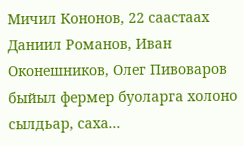Мичил Кононов, 22 саастаах Даниил Романов, Иван Оконешников, Олег Пивоваров быйыл фермер буоларга холоно сылдьар, саха...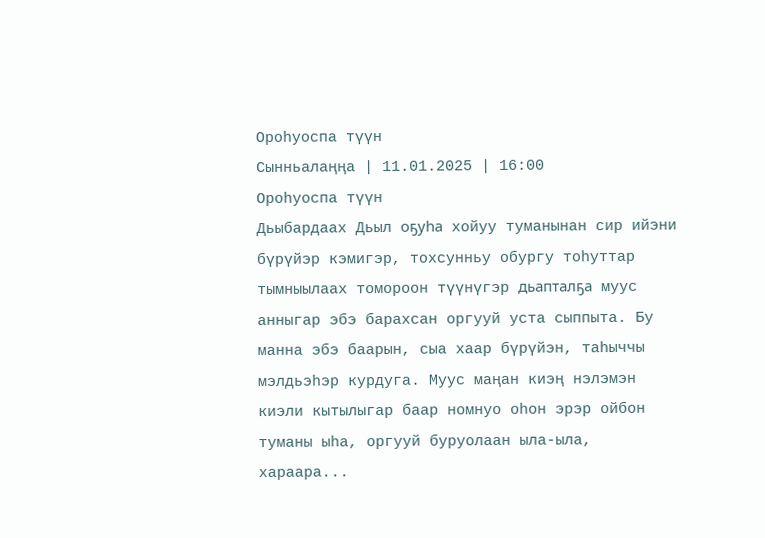Ороһуоспа түүн
Сынньалаңңа | 11.01.2025 | 16:00
Ороһуоспа түүн
Дьыбардаах Дьыл оҕуһа хойуу туманынан сир ийэни бүрүйэр кэмигэр, тохсунньу обургу тоһуттар тымныылаах томороон түүнүгэр дьапталҕа муус анныгар эбэ барахсан оргууй уста сыппыта. Бу манна эбэ баарын, сыа хаар бүрүйэн, таһыччы мэлдьэһэр курдуга. Муус маңан киэң нэлэмэн киэли кытылыгар баар номнуо оһон эрэр ойбон туманы ыһа, оргууй буруолаан ыла-ыла, хараара...